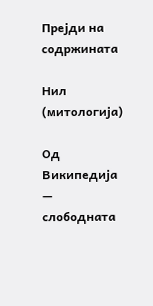Прејди на содржината

Нил (митологија)

Од Википедија — слободната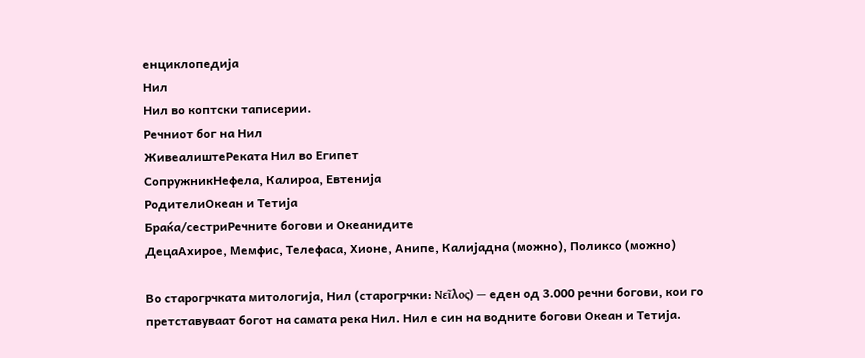енциклопедија
Нил
Нил во коптски таписерии.
Речниот бог на Нил
ЖивеалиштеРеката Нил во Египет
СопружникНефела, Калироа, Евтенија
РодителиОкеан и Тетија
Браќа/сестриРечните богови и Океанидите
ДецаАхирое, Мемфис, Телефаса, Хионе, Анипе, Калијадна (можно), Поликсо (можно)

Во старогрчката митологија, Нил (старогрчки: Νεῖλος) — еден од 3.000 речни богови, кои го претставуваат богот на самата река Нил. Нил е син на водните богови Океан и Тетија.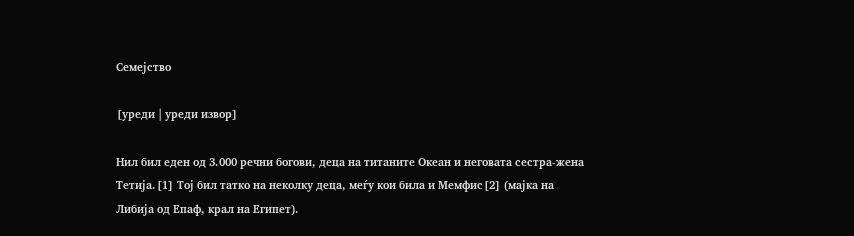Семејство

[уреди | уреди извор]

Нил бил еден од 3.000 речни богови, деца на титаните Океан и неговата сестра-жена Тетија.[1] Тој бил татко на неколку деца, меѓу кои била и Мемфис[2] (мајка на Либија од Епаф, крал на Египет).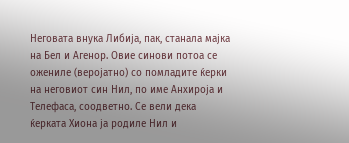Неговата внука Либија, пак, станала мајка на Бел и Агенор. Овие синови потоа се ожениле (веројатно) со помладите ќерки на неговиот син Нил, по име Анхироја и Телефаса, соодветно. Се вели дека ќерката Хиона ја родиле Нил и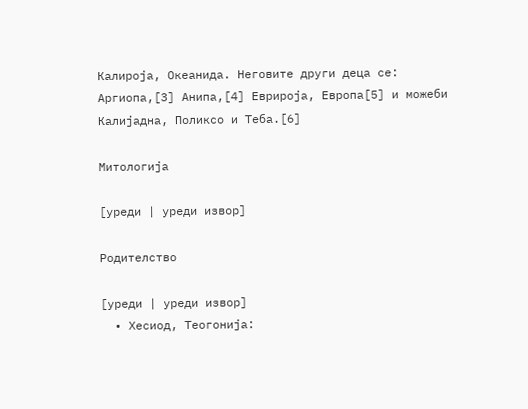Калироја, Океанида. Неговите други деца се: Аргиопа,[3] Анипа,[4] Еврироја, Европа[5] и можеби Калијадна, Поликсо и Теба.[6]

Митологија

[уреди | уреди извор]

Родителство

[уреди | уреди извор]
  • Хесиод, Теогонија: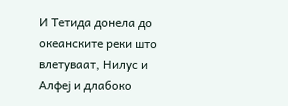И Тетида донела до океанските реки што влетуваат, Нилус и Алфеј и длабоко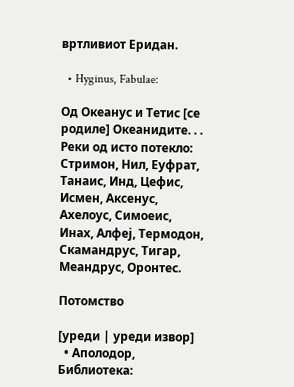вртливиот Еридан.

  • Hyginus, Fabulae:

Од Океанус и Тетис [се родиле] Океанидите. . . Реки од исто потекло: Стримон, Нил, Еуфрат, Танаис, Инд, Цефис, Исмен, Аксенус, Ахелоус, Симоеис, Инах, Алфеј, Термодон, Скамандрус, Тигар, Меандрус, Оронтес.

Потомство

[уреди | уреди извор]
  • Аполодор, Библиотека: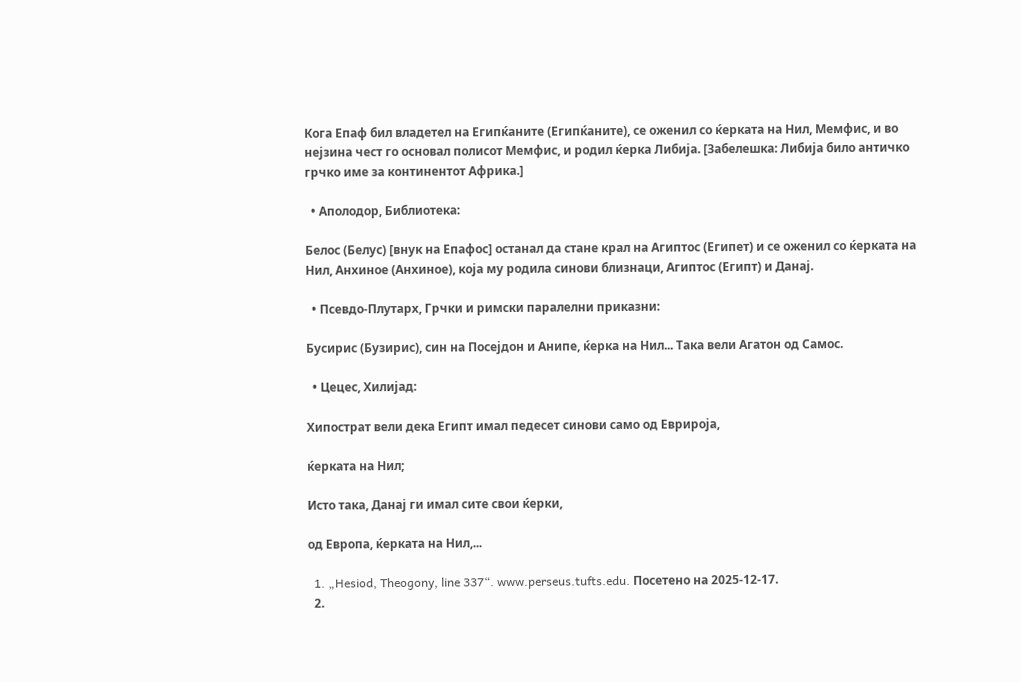Кога Епаф бил владетел на Египќаните (Египќаните), се оженил со ќерката на Нил, Мемфис, и во нејзина чест го основал полисот Мемфис, и родил ќерка Либија. [Забелешка: Либија било античко грчко име за континентот Африка.]

  • Аполодор, Библиотека:

Белос (Белус) [внук на Епафос] останал да стане крал на Агиптос (Египет) и се оженил со ќерката на Нил, Анхиное (Анхиное), која му родила синови близнаци, Агиптос (Египт) и Данај.

  • Псевдо-Плутарх, Грчки и римски паралелни приказни:

Бусирис (Бузирис), син на Посејдон и Анипе, ќерка на Нил... Така вели Агатон од Самос.

  • Цецес, Хилијад:

Хипострат вели дека Египт имал педесет синови само од Еврироја,

ќерката на Нил;

Исто така, Данај ги имал сите свои ќерки,

од Европа, ќерката на Нил,...

  1. „Hesiod, Theogony, line 337“. www.perseus.tufts.edu. Посетено на 2025-12-17.
  2.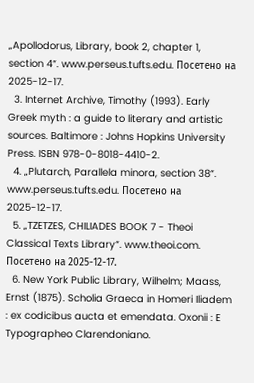„Apollodorus, Library, book 2, chapter 1, section 4“. www.perseus.tufts.edu. Посетено на 2025-12-17.
  3. Internet Archive, Timothy (1993). Early Greek myth : a guide to literary and artistic sources. Baltimore : Johns Hopkins University Press. ISBN 978-0-8018-4410-2.
  4. „Plutarch, Parallela minora, section 38“. www.perseus.tufts.edu. Посетено на 2025-12-17.
  5. „TZETZES, CHILIADES BOOK 7 - Theoi Classical Texts Library“. www.theoi.com. Посетено на 2025-12-17.
  6. New York Public Library, Wilhelm; Maass, Ernst (1875). Scholia Graeca in Homeri Iliadem : ex codicibus aucta et emendata. Oxonii : E Typographeo Clarendoniano.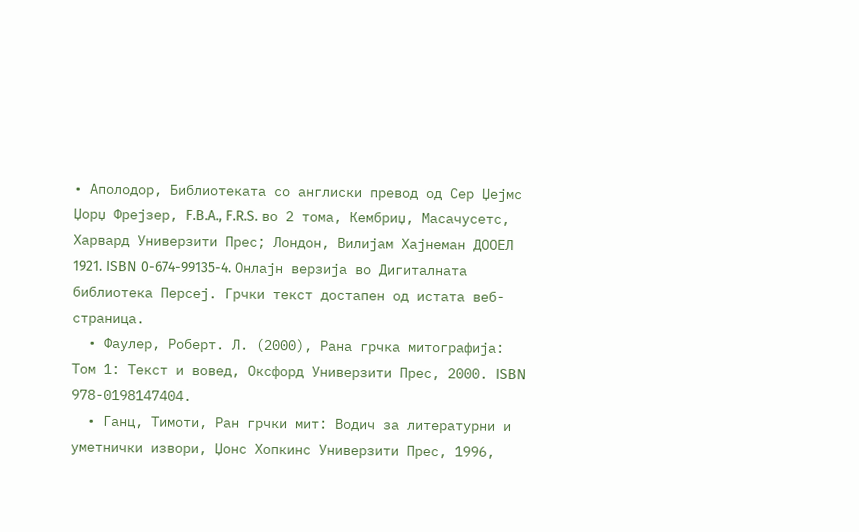• Аполодор, Библиотеката со англиски превод од Сер Џејмс Џорџ Фрејзер, F.B.A., F.R.S. во 2 тома, Кембриџ, Масачусетс, Харвард Универзити Прес; Лондон, Вилијам Хајнеман ДООЕЛ 1921. ISBN 0-674-99135-4. Онлајн верзија во Дигиталната библиотека Персеј. Грчки текст достапен од истата веб-страница.
  • Фаулер, Роберт. Л. (2000), Рана грчка митографија: Том 1: Текст и вовед, Оксфорд Универзити Прес, 2000. ISBN 978-0198147404.
  • Ганц, Тимоти, Ран грчки мит: Водич за литературни и уметнички извори, Џонс Хопкинс Универзити Прес, 1996,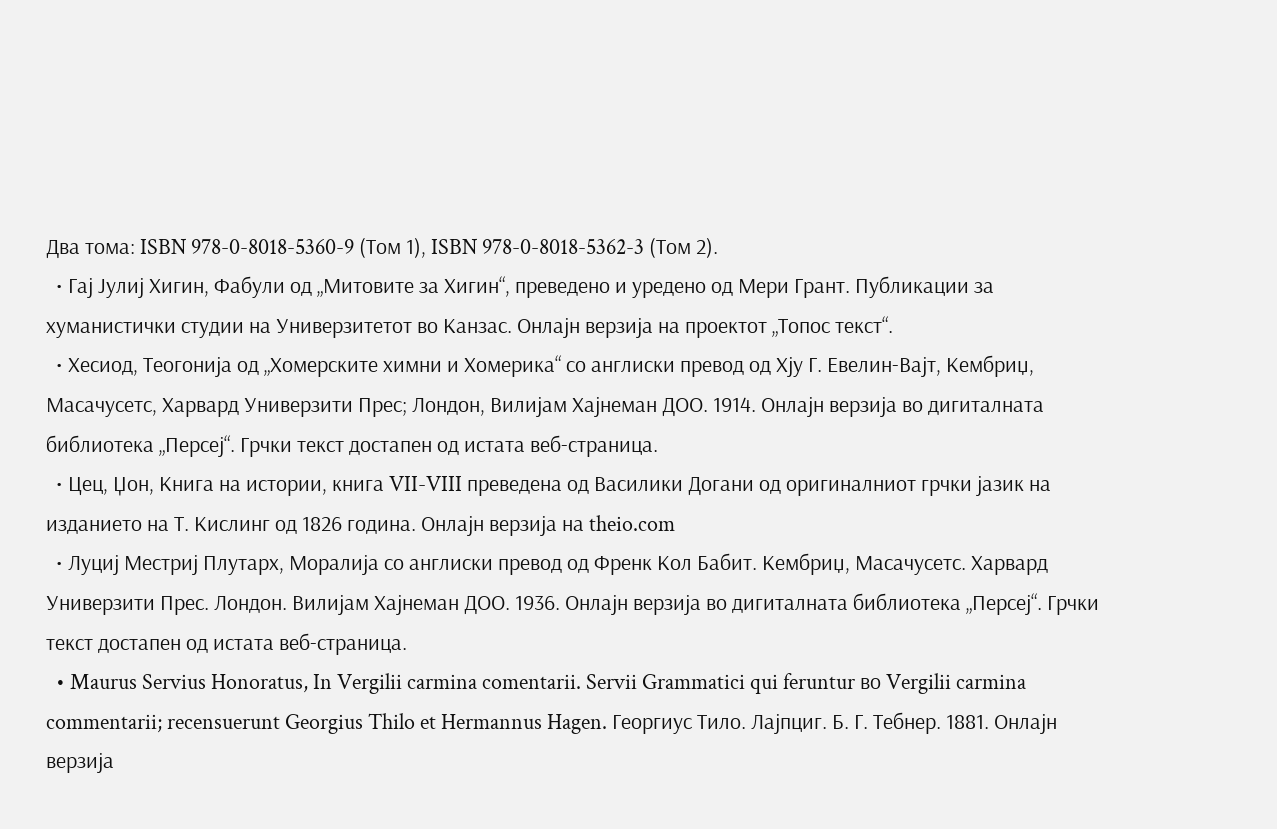Два тома: ISBN 978-0-8018-5360-9 (Том 1), ISBN 978-0-8018-5362-3 (Том 2).
  • Гај Јулиј Хигин, Фабули од „Митовите за Хигин“, преведено и уредено од Мери Грант. Публикации за хуманистички студии на Универзитетот во Канзас. Онлајн верзија на проектот „Топос текст“.
  • Хесиод, Теогонија од „Хомерските химни и Хомерика“ со англиски превод од Хју Г. Евелин-Вајт, Кембриџ, Масачусетс, Харвард Универзити Прес; Лондон, Вилијам Хајнеман ДОО. 1914. Онлајн верзија во дигиталната библиотека „Персеј“. Грчки текст достапен од истата веб-страница.
  • Цец, Џон, Книга на истории, книга VII-VIII преведена од Василики Догани од оригиналниот грчки јазик на изданието на Т. Кислинг од 1826 година. Онлајн верзија на theio.com
  • Луциј Местриј Плутарх, Моралија со англиски превод од Френк Кол Бабит. Кембриџ, Масачусетс. Харвард Универзити Прес. Лондон. Вилијам Хајнеман ДОО. 1936. Онлајн верзија во дигиталната библиотека „Персеј“. Грчки текст достапен од истата веб-страница.
  • Maurus Servius Honoratus, In Vergilii carmina comentarii. Servii Grammatici qui feruntur во Vergilii carmina commentarii; recensuerunt Georgius Thilo et Hermannus Hagen. Георгиус Тило. Лајпциг. Б. Г. Тебнер. 1881. Онлајн верзија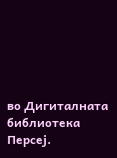во Дигиталната библиотека Персеј.